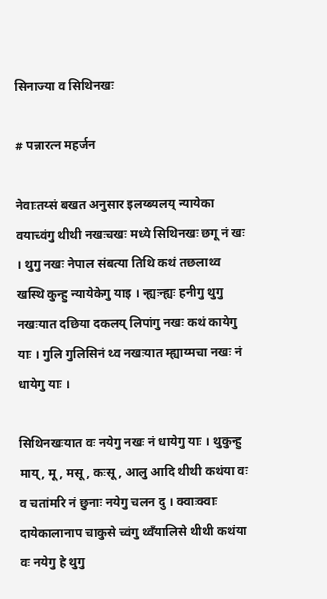सिनाज्या व सिथिनखः

# पन्नारत्न महर्जन

नेवाःतय्सं बखत अनुसार इलय्ब्यलय् न्यायेका वयाच्वंगु थीथी नखःचखः मध्ये सिथिनखः छगू नं खः । थुगु नखः नेपाल संबत्या तिथि कथं तछलाथ्व खस्थि कुन्हु न्यायेकेगु याइ । न्ह्यःन्ह्यः हनीगु थुगु नखःयात दछिया दकलय् लिपांगु नखः कथं कायेगु याः । गुलि गुलिसिनं थ्व नखःयात म्ह्याय्मचा नखः नं धायेगु याः ।

सिथिनखःयात वः नयेगु नखः नं धायेगु याः । थुकुन्हु माय्, मू, मसू, कःसू, आलु आदि थीथी कथंया वः व चतांमरि नं छुनाः नयेगु चलन दु । क्वाःक्वाः दायेकालानाप चाकुसे च्वंगु थ्वँयालिसे थीथी कथंया वः नयेगु हे थुगु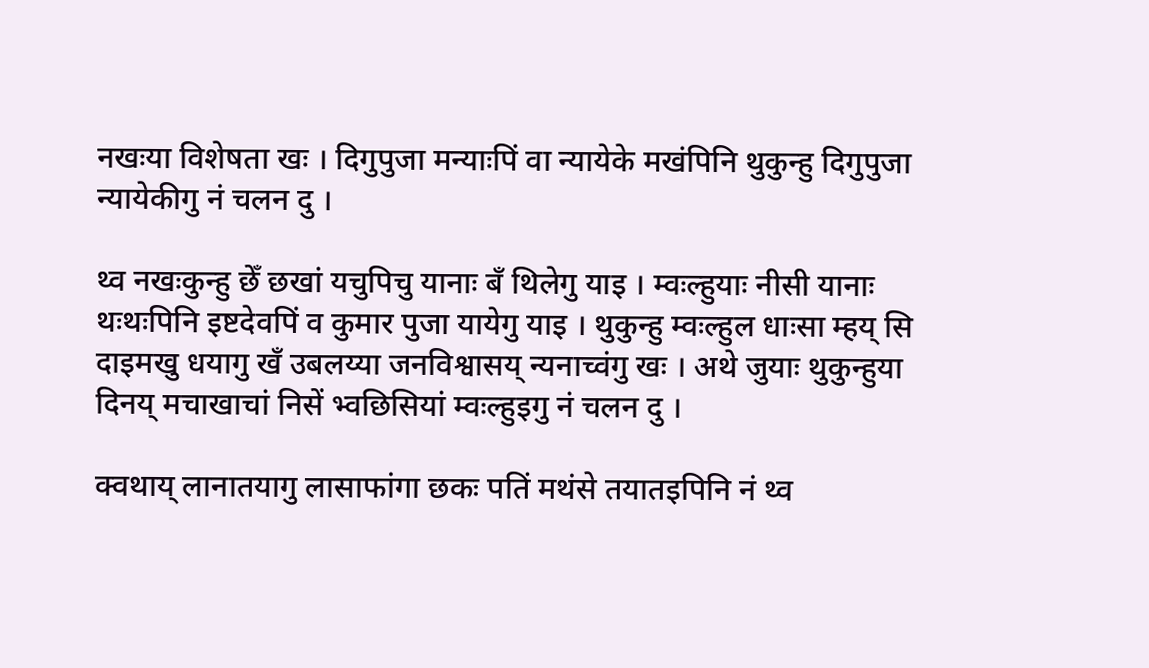नखःया विशेषता खः । दिगुपुजा मन्याःपिं वा न्यायेके मखंपिनि थुकुन्हु दिगुपुजा न्यायेकीगु नं चलन दु ।

थ्व नखःकुन्हु छेँ छखां यचुपिचु यानाः बँ थिलेगु याइ । म्वःल्हुयाः नीसी यानाः थःथःपिनि इष्टदेवपिं व कुमार पुजा यायेगु याइ । थुकुन्हु म्वःल्हुल धाःसा म्हय् सि दाइमखु धयागु खँ उबलय्या जनविश्वासय् न्यनाच्वंगु खः । अथे जुयाः थुकुन्हुया दिनय् मचाखाचां निसें भ्वछिसियां म्वःल्हुइगु नं चलन दु ।

क्वथाय् लानातयागु लासाफांगा छकः पतिं मथंसे तयातइपिनि नं थ्व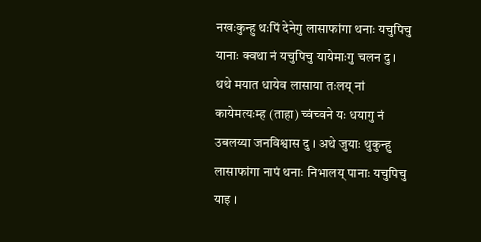नखःकुन्हु थःपिं देनेगु लासाफांगा थनाः यचुपिचु यानाः क्वथा नं यचुपिचु यायेमाःगु चलन दु । थथे मयात धायेव लासाया तःलय् नां कायेमत्यःम्ह (ताहा) च्वंच्वने यः धयागु नं उबलय्या जनविश्वास दु । अथे जुयाः थुकुन्हु लासाफांगा नापं थनाः निभालय् पानाः यचुपिचु याइ ।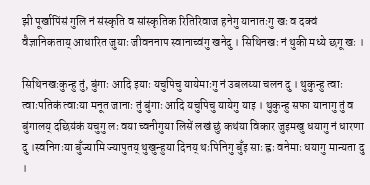झी पूर्खापिंसं गुलि नं संस्कृति व सांस्कृतिक रितिरिवाज हनेगु यानातःगु खः व दक्वं वैज्ञानिकताय् आधारित जुयाः जीवननाप स्वानाच्वंगु खनेदु । सिथिनखः नं थुकी मध्ये छगू खः ।

सिथिनखःकुन्हु तुं, बुंगाः आदि इयाः यचुपिचु यायेमाःगु नं उबलय्या चलन दु । थुकुन्हु त्वाः त्वाःपतिकं त्वाःया मनूत जानाः तुं बुंगाः आदि यचुपिचु यायेगु याइ । थुकुन्हु सफा यानागु तुं व बुंगालय् दछियंकं यचुगु लः वया च्वनीगुया लिसें लखं छुं कथंया विकार जुइमखु धयागु नं धारणा दु ।स्वनिगःया बुँज्यामि ज्यापुतय् थुखुन्हुया दिनय् थःपिनिगु बुँइ साः ह्वः वनेमाः धयागु मान्यता दु ।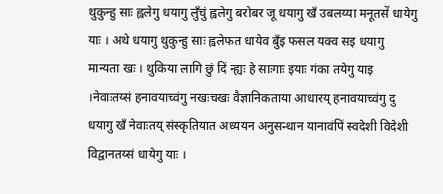थुकुन्हु साः ह्वलेगु धयागु लुँचुं ह्वलेगु बरोबर जू धयागु खँ उबलय्या मनूतसें धायेगु याः । अथे धयागु थुकुन्हु साः ह्वलेफत धायेव बुँइ फसल यक्व सइ धयागु मान्यता खः । थुकिया लागि छुं दिं न्ह्यः हे साःगाः इयाः गंका तयेगु याइ ।नेवाःतय्सं हनावयाच्वंगु नखःचखः वैज्ञानिकताया आधारय् हनावयाच्वंगु दु धयागु खँ नेवाःतय् संस्कृतियात अध्ययन अनुसन्धान यानावंपिं स्वदेशी विदेशी विद्वानतय्सं धायेगु याः ।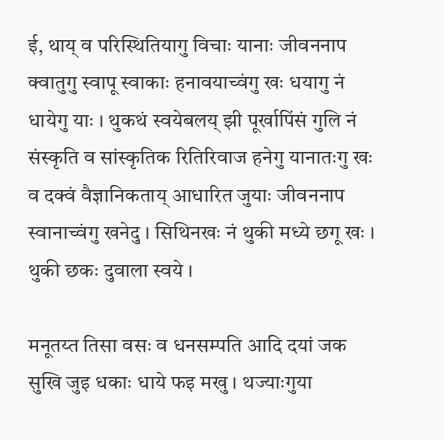ई, थाय् व परिस्थितियागु विचाः यानाः जीवननाप क्वातुगु स्वापू स्वाकाः हनावयाच्वंगु खः धयागु नं धायेगु याः । थुकथं स्वयेबलय् झी पूर्खापिंसं गुलि नं संस्कृति व सांस्कृतिक रितिरिवाज हनेगु यानातःगु खः व दक्वं वैज्ञानिकताय् आधारित जुयाः जीवननाप स्वानाच्वंगु खनेदु । सिथिनखः नं थुकी मध्ये छगू खः । थुकी छकः दुवाला स्वये ।

मनूतय्त तिसा वसः व धनसम्पति आदि दयां जक सुखि जुइ धकाः धाये फइ मखु । थज्याःगुया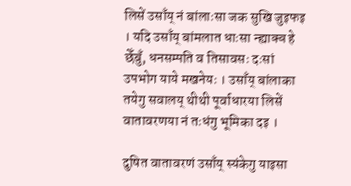लिसें उसाँय् नं बांलाःसा जक सुखि जुइफइ । यदि उसाँय् बांमलात धाःसा न्ह्याक्व हे छेँबुँ, धनसम्पति व तिसावसः दःसां उपभोग याये मखनेयः । उसाँय् बांलाका तयेगु सवालय् थीथी पूर्वाधारया लिसें वातावरणया नं तःधंगु भूमिका दइ ।

दुषित वातावरणं उसाँय् स्यंकेगु याइसा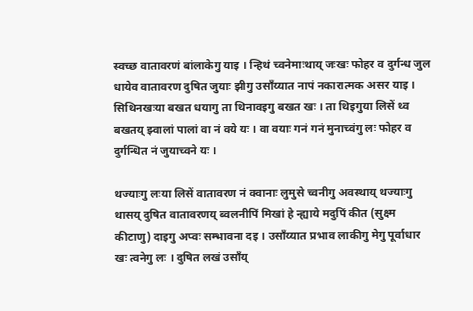स्वच्छ वातावरणं बांलाकेगु याइ । न्हिथं च्वनेमाःथाय् जःखः फोहर व दुर्गन्ध जुल धायेव वातावरण दुषित जुयाः झीगु उसाँय्यात नापं नकारात्मक असर याइ । सिथिनखःया बखत धयागु ता थिनावइगु बखत खः । ता थिइगुया लिसें थ्व बखतय् झ्वालां पालां वा नं वये यः । वा वयाः गनं गनं मुनाच्वंगु लः फोहर व दुर्गन्धित नं जुयाच्वने यः ।

थज्याःगु लःया लिसें वातावरण नं क्वानाः लुमुसे च्वनीगु अवस्थाय् थज्याःगु थासय् दुषित वातावरणय् ब्वलनीपिं मिखां हे न्ह्याये मदुपिं कीत (सुक्ष्म कीटाणु) दाइगु अप्वः सम्भावना दइ । उसाँय्यात प्रभाव लाकीगु मेगु पूर्वाधार खः त्वनेगु लः । दुषित लखं उसाँय्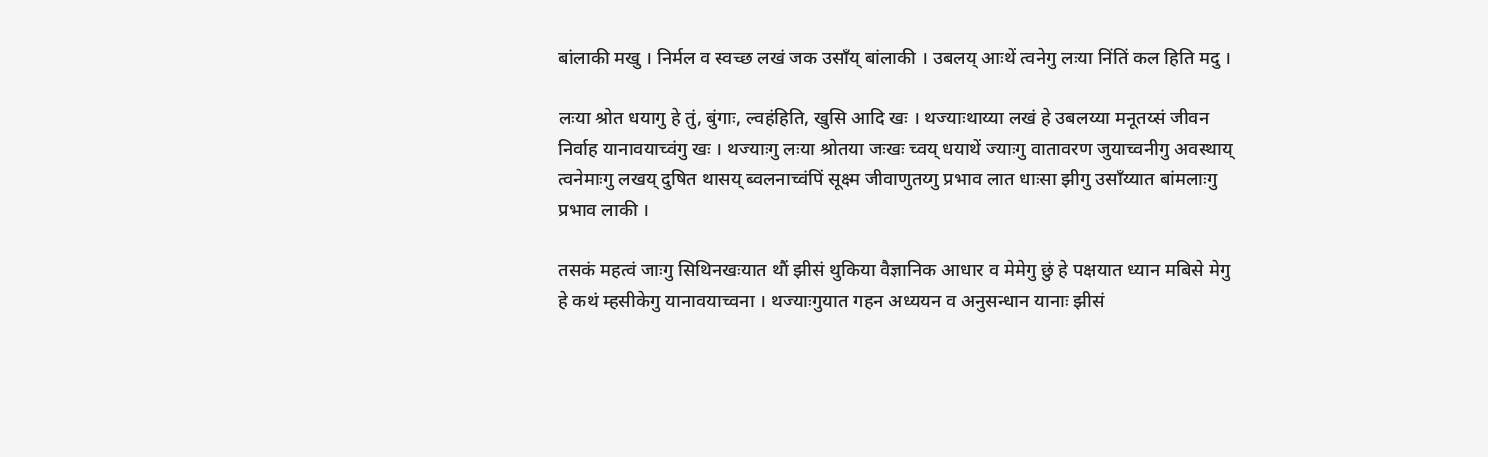बांलाकी मखु । निर्मल व स्वच्छ लखं जक उसाँय् बांलाकी । उबलय् आःथें त्वनेगु लःया निंतिं कल हिति मदु ।

लःया श्रोत धयागु हे तुं, बुंगाः, ल्वहंहिति, खुसि आदि खः । थज्याःथाय्या लखं हे उबलय्या मनूतय्सं जीवन निर्वाह यानावयाच्वंगु खः । थज्याःगु लःया श्रोतया जःखः च्वय् धयाथें ज्याःगु वातावरण जुयाच्वनीगु अवस्थाय् त्वनेमाःगु लखय् दुषित थासय् ब्वलनाच्वंपिं सूक्ष्म जीवाणुतय्गु प्रभाव लात धाःसा झीगु उसाँय्यात बांमलाःगु प्रभाव लाकी ।

तसकं महत्वं जाःगु सिथिनखःयात थौं झीसं थुकिया वैज्ञानिक आधार व मेमेगु छुं हे पक्षयात ध्यान मबिसे मेगु हे कथं म्हसीकेगु यानावयाच्वना । थज्याःगुयात गहन अध्ययन व अनुसन्धान यानाः झीसं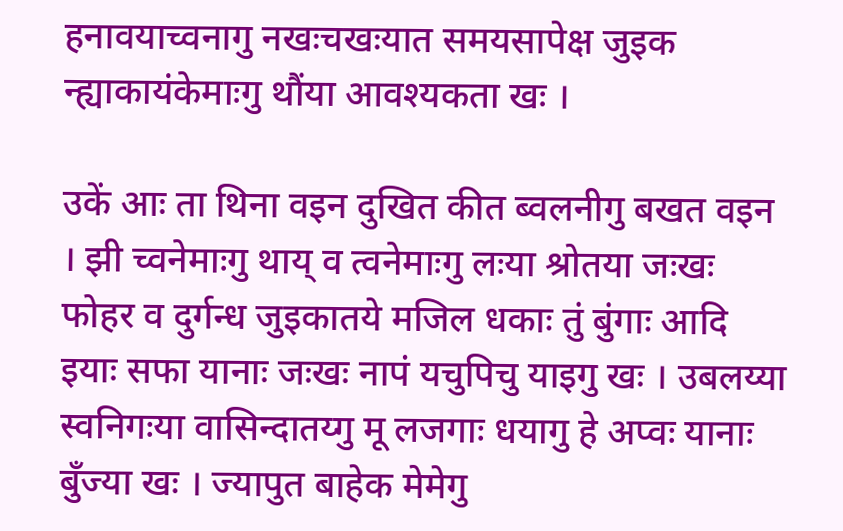हनावयाच्वनागु नखःचखःयात समयसापेक्ष जुइक न्ह्याकायंकेमाःगु थौंया आवश्यकता खः ।

उकें आः ता थिना वइन दुखित कीत ब्वलनीगु बखत वइन । झी च्वनेमाःगु थाय् व त्वनेमाःगु लःया श्रोतया जःखः फोहर व दुर्गन्ध जुइकातये मजिल धकाः तुं बुंगाः आदि इयाः सफा यानाः जःखः नापं यचुपिचु याइगु खः । उबलय्या स्वनिगःया वासिन्दातय्गु मू लजगाः धयागु हे अप्वः यानाः बुँज्या खः । ज्यापुत बाहेक मेमेगु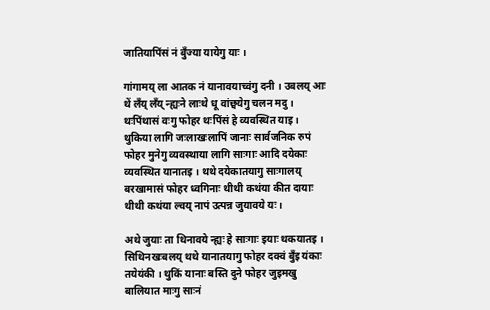जातियापिंसं नं बुँज्या यायेगु याः ।

गांगामय् ला आतक नं यानावयाच्वंगु दनी । उबलय् आः थें लँय् लँय् न्ह्यःने लाःथे धू वांछ्वयेगु चलन मदु । थःपिंथासं वःगु फोहर थःपिंसं हे व्यवस्थित याइ । थुकिया लागि जःलाखःलापिं जानाः सार्वजनिक रुपं फोहर मुनेगु व्यवस्थाया लागि साःगाः आदि दयेकाः व्यवस्थित यानातइ । थथे दयेकातयागु साःगालय् बरखामासं फोहर ध्वगिनाः थीथी कथंया कीत दायाः थीथी कथंया ल्वय् नापं उत्पन्न जुयावये यः ।

अथे जुयाः ता थिनावये न्ह्यः हे साःगाः इयाः थकयातइ । सिथिनखःबलय् थथे यानातयागु फोहर दक्वं बुँइ यंकाः तयेयंकी । थुकिं यानाः बस्ति दुने फोहर जुइमखु बालियात माःगु साःनं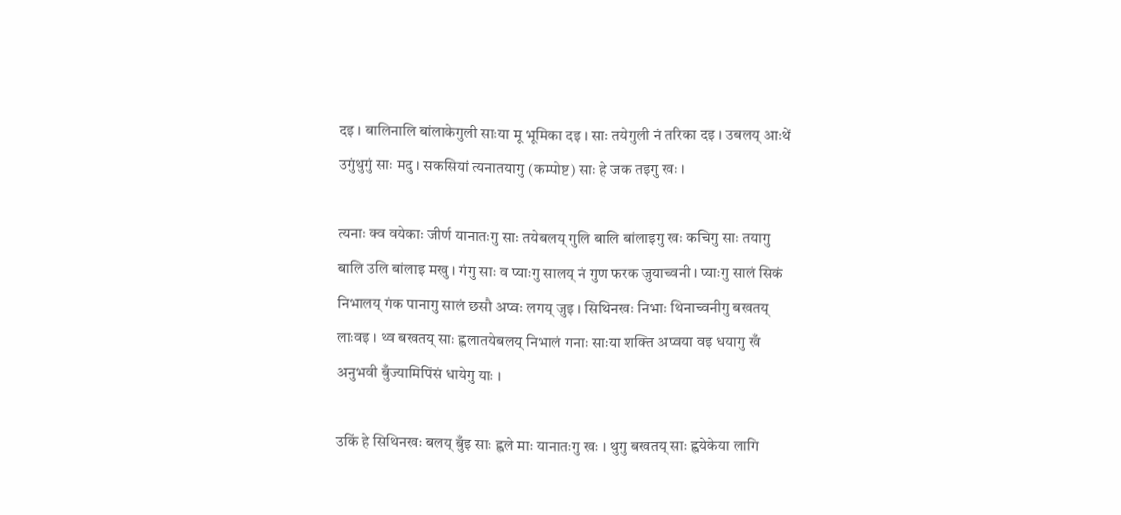दइ । बालिनालि बांलाकेगुली साःया मू भूमिका दइ । साः तयेगुली नं तरिका दइ । उबलय् आःथें उगुंथुगुं साः मदु । सकसियां त्यनातयागु (कम्पोष्ट) साः हे जक तइगु खः ।

त्यनाः क्व वयेकाः जीर्ण यानातःगु साः तयेबलय् गुलि बालि बांलाइगु खः कचिगु साः तयागु बालि उलि बांलाइ मखु । गंगु साः व प्याःगु सालय् नं गुण फरक जुयाच्वनी । प्याःगु सालं सिकं निभालय् गंक पानागु सालं छसौ अप्वः लगय् जुइ । सिथिनखः निभाः थिनाच्वनीगु बखतय् लाःवइ । थ्व बखतय् साः ह्वलातयेबलय् निभालं गनाः साःया शक्ति अप्वया वइ धयागु खँ अनुभवी बुँज्यामिपिंसं धायेगु याः ।

उकिं हे सिथिनखः बलय् बुँइ साः ह्वले माः यानातःगु खः । थुगु बखतय् साः ह्वयेकेया लागि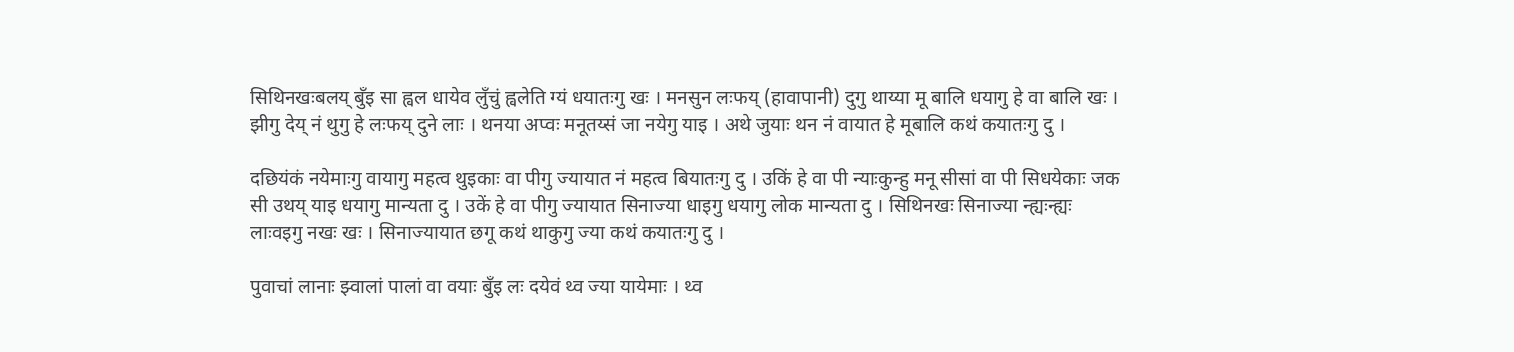सिथिनखःबलय् बुँइ सा ह्वल धायेव लुँचुं ह्वलेति ग्यं धयातःगु खः । मनसुन लःफय् (हावापानी) दुगु थाय्या मू बालि धयागु हे वा बालि खः । झीगु देय् नं थुगु हे लःफय् दुने लाः । थनया अप्वः मनूतय्सं जा नयेगु याइ । अथे जुयाः थन नं वायात हे मूबालि कथं कयातःगु दु ।

दछियंकं नयेमाःगु वायागु महत्व थुइकाः वा पीगु ज्यायात नं महत्व बियातःगु दु । उकिं हे वा पी न्याःकुन्हु मनू सीसां वा पी सिधयेकाः जक सी उथय् याइ धयागु मान्यता दु । उकें हे वा पीगु ज्यायात सिनाज्या धाइगु धयागु लोक मान्यता दु । सिथिनखः सिनाज्या न्ह्यःन्ह्यः लाःवइगु नखः खः । सिनाज्यायात छगू कथं थाकुगु ज्या कथं कयातःगु दु ।

पुवाचां लानाः झ्वालां पालां वा वयाः बुँइ लः दयेवं थ्व ज्या यायेमाः । थ्व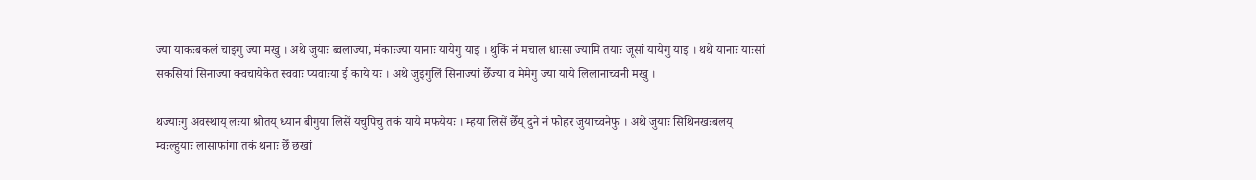ज्या याकःबकलं चाइगु ज्या मखु । अथे जुयाः ब्वलाज्या, मंकाःज्या यानाः यायेगु याइ । थुकिं नं मचाल धाःसा ज्यामि तयाः जूसां यायेगु याइ । थथे यानाः याःसां सकसियां सिनाज्या क्वचायेकेत स्ववाः प्यवाःया ई काये यः । अथे जुइगुलिं सिनाज्यां छेँज्या व मेमेगु ज्या याये लिलानाच्वनी मखु ।

थज्याःगु अवस्थाय् लःया श्रोतय् ध्यान बीगुया लिसें यचुपिचु तकं याये मफयेयः । म्हया लिसें छेँय् दुने नं फोहर जुयाच्वनेफु । अथे जुयाः सिथिनखःबलय् म्वःल्हुयाः लासाफांगा तकं थनाः छेँ छखां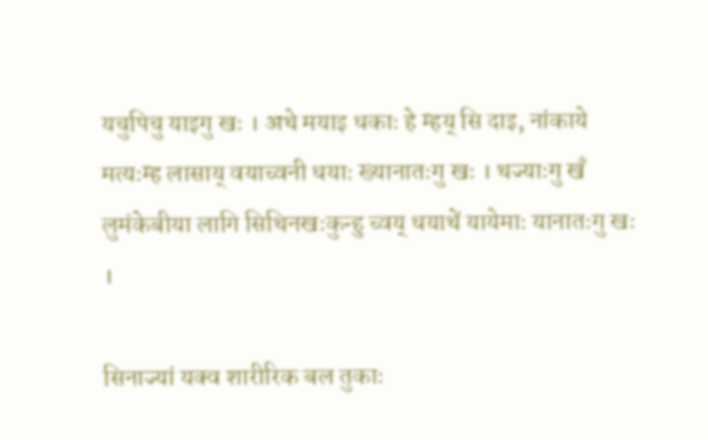यचुपिचु याइगु खः । अथे मयाइ धकाः हे म्हय् सि दाइ, नांकाये मत्यःम्ह लासाय् वयाच्वनी धयाः ख्यानातःगु खः । थज्याःगु खँ लुमंकेबीया लागि सिथिनखःकुन्हु च्वय् धयाथें यायेमाः यानातःगु खः ।

सिनाज्यां यक्व शारीरिक बल तुकाः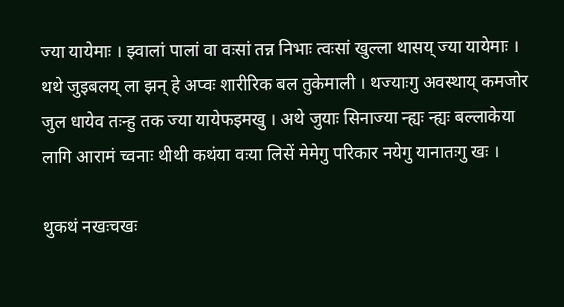ज्या यायेमाः । झ्वालां पालां वा वःसां तन्न निभाः त्वःसां खुल्ला थासय् ज्या यायेमाः । थथे जुइबलय् ला झन् हे अप्वः शारीरिक बल तुकेमाली । थज्याःगु अवस्थाय् कमजोर जुल धायेव तःन्हु तक ज्या यायेफइमखु । अथे जुयाः सिनाज्या न्ह्यः न्ह्यः बल्लाकेया लागि आरामं च्वनाः थीथी कथंया वःया लिसें मेमेगु परिकार नयेगु यानातःगु खः ।

थुकथं नखःचखः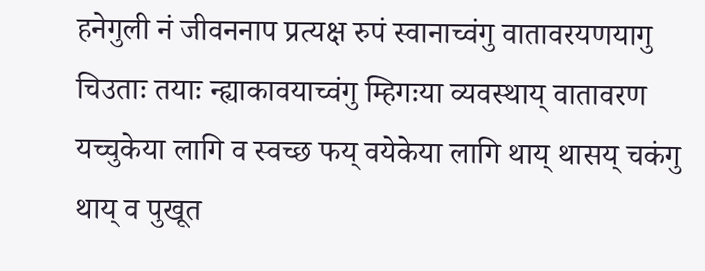हनेगुली नं जीवननाप प्रत्यक्ष रुपं स्वानाच्वंगु वातावरयणयागु चिउताः तयाः न्ह्याकावयाच्वंगु म्हिगःया व्यवस्थाय् वातावरण यच्चुकेया लागि व स्वच्छ फय् वयेकेया लागि थाय् थासय् चकंगु थाय् व पुखूत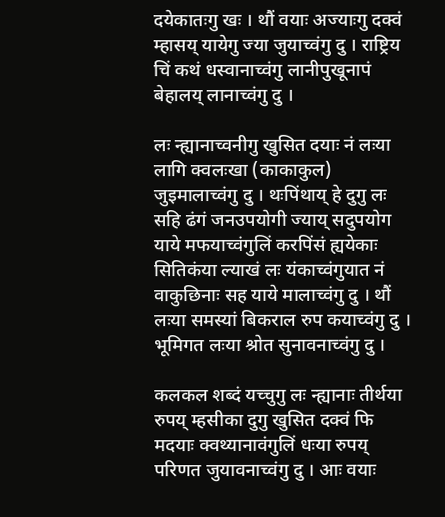दयेकातःगु खः । थौं वयाः अज्याःगु दक्वं म्हासय् यायेगु ज्या जुयाच्वंगु दु । राष्ट्रिय चिं कथं धस्वानाच्वंगु लानीपुखूनापं बेहालय् लानाच्वंगु दु ।

लः न्ह्यानाच्वनीगु खुसित दयाः नं लःया लागि क्वलःखा (काकाकुल) जुइमालाच्वंगु दु । थःपिंथाय् हे दुगु लः सहि ढंगं जनउपयोगी ज्याय् सदुपयोग याये मफयाच्वंगुलिं करपिंसं ह्ययेकाः सितिकंया ल्याखं लः यंकाच्वंगुयात नं वाकुछिनाः सह याये मालाच्वंगु दु । थौं लःया समस्यां बिकराल रुप कयाच्वंगु दु । भूमिगत लःया श्रोत सुनावनाच्वंगु दु ।

कलकल शब्दं यच्चुगु लः न्ह्यानाः तीर्थया रुपय् म्हसीका दुगु खुसित दक्वं फि मदयाः क्वथ्यानावंगुलिं धःया रुपय् परिणत जुयावनाच्वंगु दु । आः वयाः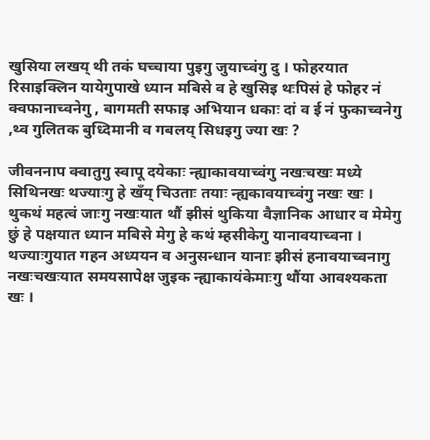खुसिया लखय् थी तकं घच्चाया पुइगु जुयाच्वंगु दु । फोहरयात रिसाइक्लिन यायेगुपाखे ध्यान मबिसे व हे खुसिइ थःपिसं हे फोहर नं क्वफानाच्वनेगु , बागमती सफाइ अभियान धकाः दां व ई नं फुकाच्वनेगु ,थ्व गुलितक बुध्दिमानी व गबलय् सिधइगु ज्या खः ?

जीवननाप क्वातुगु स्वापू दयेकाः न्ह्याकावयाच्वंगु नखःचखः मध्ये सिथिनखः थज्याःगु हे खँय् चिउताः तयाः न्ह्यकावयाच्वंगु नखः खः । थुकथं महत्वं जाःगु नखःयात थौं झीसं थुकिया वैज्ञानिक आधार व मेमेगु छुं हे पक्षयात ध्यान मबिसे मेगु हे कथं म्हसीकेगु यानावयाच्वना । थज्याःगुयात गहन अध्ययन व अनुसन्धान यानाः झीसं हनावयाच्वनागु नखःचखःयात समयसापेक्ष जुइक न्ह्याकायंकेमाःगु थौंया आवश्यकता खः ।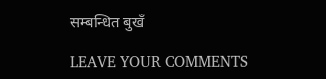सम्बन्धित बुखँ

LEAVE YOUR COMMENTS